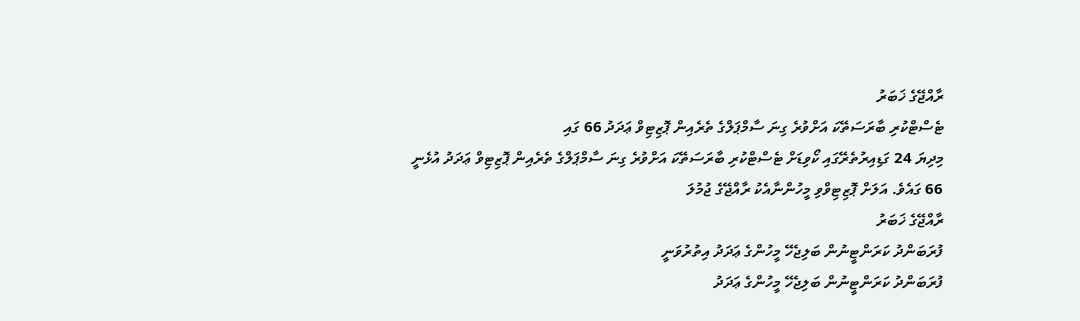ރާއްޖޭގެ ޚަބަރު
ޓެސްޓްކުރި ބާރަސަތޭކަ އަށްވުރެ ގިނަ ސާމްޕަލްގެ ތެރެއިން ޕޮޒިޓިވް ޢަދަދު 66 ގައި
މިދިޔަ 24 ގަޑިއިރުތެރޭގައި ކޯވިޑަށް ޓެސްޓްކުރި ބާރަސަތޭކަ އަށްވުރެ ގިނަ ސާމްޕަލްގެ ތެރެއިން ޕޮޒިޓިވް ޢަދަދު އުޅެނީ 66 ގައެވެ. އަލަށް ޕޮޒިޓިވްވި މީހުންނާއެކު ރާއްޖޭގެ ޖުމުލަ
ރާއްޖޭގެ ޚަބަރު
ފުރަބަންދު ކަރަންޓީނުން ބަލިޖެހޭ މީހުންގެ ޢަދަދު އިތުރުވަނީ
ފުރަބަންދު ކަރަންޓީނުން ބަލިޖެހޭ މީހުންގެ ޢަދަދު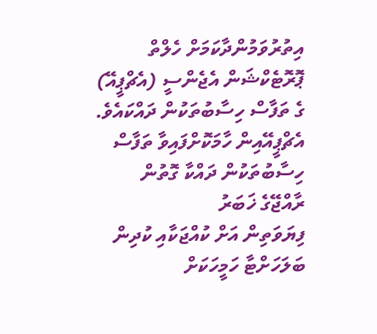އިތުރުވަމުންދާކަމަށް ހެލްތް ޕޮރޮޓެކްޝަން އެޖެންސީ (އެޗްޕީއޭ) ގެ ތަފާސް ހިސާބުތަކުން ދައްކައެވެ.  އެޗްޕީއޭއިން ހާމަކޮށްފައިވާ ތަފާސް ހިސާބުތަކުން ދައްކާ ގޮތުން
ރާއްޖޭގެ ޚަބަރު
ފިޔަވަތިން އަށް ކުއްޖަކާއި ކުދިން ބަލަހަށްޓާ ހަމީހަކަށް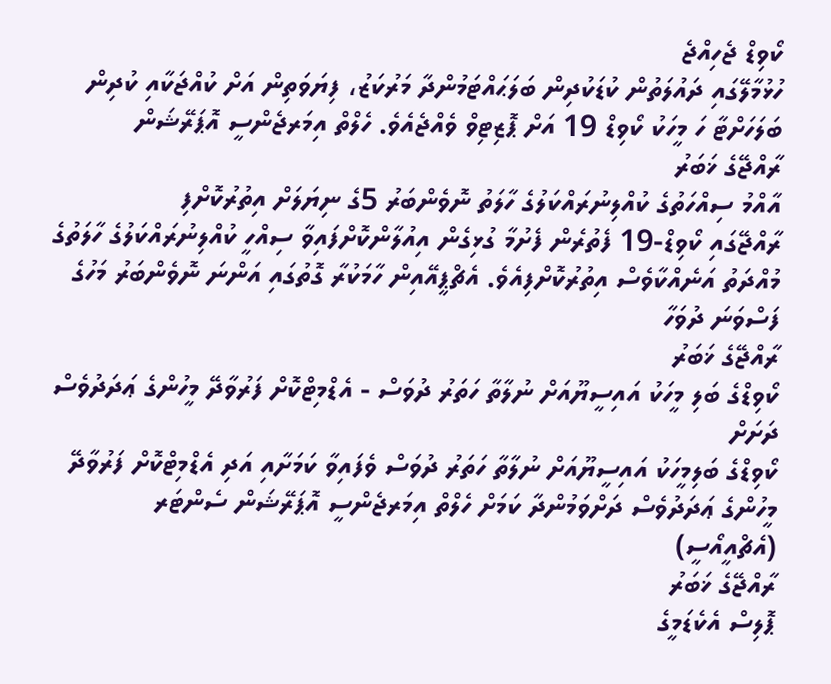ކޯވިޑް ޖެހިއްޖެ
ހުޅުމާލޭގައި ދައުލަތުން ކުޑަކުދިން ބަލަޙައްޓަމުންދާ މަރުކަޒު، ފިޔަވަތިން އަށް ކުއްޖަކާއި ކުދިން ބަލަހަށްޓާ ހަ މީހަކު ކޯވިޑް 19 އަށް ޕޮޒިޓިވް ވެއްޖެއެވެ. ހެލްތް އިމަރޖެންސީ އޮޕަރޭޝަން
ރާއްޖޭގެ ޚަބަރު
އާއްމު ސިއްހަތުގެ ކުއްލިނުރައްކަލުގެ ހާލަތު ނޮވެންބަރު 5ގެ ނިޔަލަށް އިތުރުކޮށްފި
ރާއްޖޭގައި ކޯވިޑް-19 ފެތުރެން ފެށުމާ ގުޅިގެން އިއުލާންކޮށްފައިވާ ސިއްހީ ކުއްލިނުރައްކަލުގެ ހާލަތުގެ މުއްދަތު އަނެއްކާވެސް އިތުރުކޮށްފިއެވެ. އެޗްޕީއޭއިން ހާމަކުރާ ގޮތުގައި އަންނަ ނޮވެންބަރު މަހުގެ ފަސްވަނަ ދުވަހާ
ރާއްޖޭގެ ޚަބަރު
ކޯވިޑްގެ ބަލި މީހަކު އައިސީޔޫއަށް ނުލާތާ ހަތަރު ދުވަސް - އެޑްމިޓްކޮށް ފަރުވާދޭ މީހުންގެ ޢަދަދުވެސް ދަށަށް
ކޯވިޑްގެ ބަލިމީހަކު އައިސީޔޫއަށް ނުލާތާ ހަތަރު ދުވަސް ވެފައިވާ ކަމަށާއި އަދި އެޑްމިޓްކޮށް ފަރުވާދޭ މީހުންގެ ޢަދަދުވެސް ދަށްވަމުންދާ ކަމަށް ހެލްތް އިމަރޖެންސީ އޮޕަރޭޝަން ސެންޓަރ (އެޗްއީއޯސީ)
ރާއްޖޭގެ ޚަބަރު
ޕޮލިސް އެކެޑަމީގެ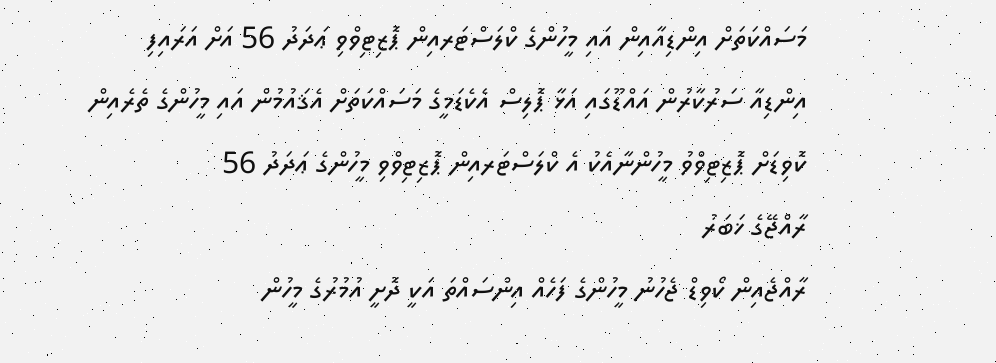މަސައްކަތަށް އިންޑިއާއިން އައި މީހުންގެ ކްލަސްޓަރއިން ޕޮޒިޓިވްވި ޢަދަދު 56 އަށް އަރައިފި
އިންޑިއާ ސަރުކާރުން އައްޑޫގައި އަޅާ ޕޮލިސް އެކެޑަމީގެ މަސައްކަތަށް އެޤައުމުން އައި މީހުންގެ ތެރެއިން ކޮވިޑަށް ޕޮޒިޓިވްވު މީހުންނާއެކު އެ ކްލަސްޓަރއިން ޕޮޒިޓިވްވި މީހުންގެ ޢަދަދު 56
ރާއްޖޭގެ ޚަބަރު
ރާއްޖެއިން ކޯވިޑް ޖެހުނު މީހުންގެ ފަހެއް އިންސައްތަ އަކީ ދޮށީ އުމުރުގެ މީހުން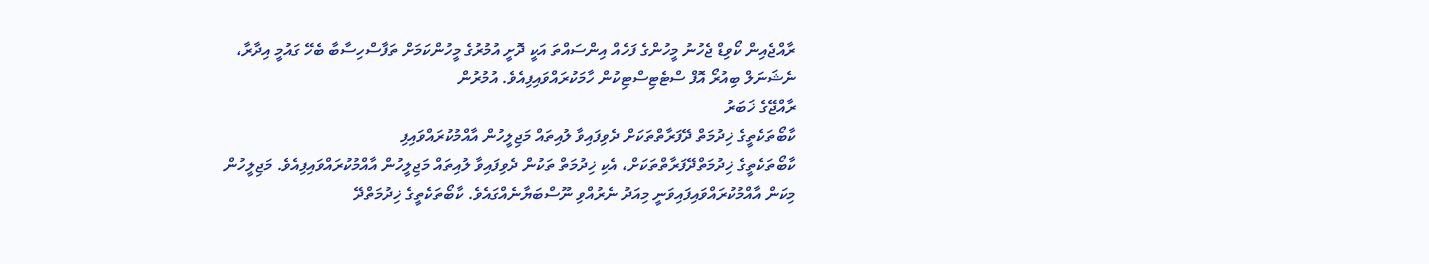ރާއްޖެއިން ކޯވިޑް ޖެހުނު މީހުންގެ ފަހެއް އިންސައްތަ އަކީ ދޮށީ އުމުރުގެ މީހުންކަމަށް ތަފާސްހިސާބާ ބެހޭ ގައުމީ އިދާރާ، ނެޝަނަލް ބިއުރޯ އޮފް ސްޓެޓިސްޓިކުން ހާމަކުރައްވައިފިއެވެ. އުމުރުން
ރާއްޖޭގެ ޚަބަރު
ކާބޯތަކެތީގެ ޚިދުމަތް ދޭފަރާތްތަކަށް ދެވިފައިވާ ލުއިތައް މަޖިލީހުން އާއްމުކުރައްވައިފި
ކާބޯތަކެތީގެ ޚިދުމަތްދޭފަރާތްތަކަށް، އެކި ޚިދުމަތް ތަކުން ދެވިފައިވާ ލުއިތައް މަޖިލީހުން އާއްމުކުރައްވައިފިއެވެ. މަޖިލީހުން މިކަން އާއްމުކުރައްވައިފައިވަނީ މިއަދު ނެރުއްވި ނޫސްބަޔާނެއްގައެވެ. ކާބޯތަކެތީގެ ޚިދުމަތްދޭ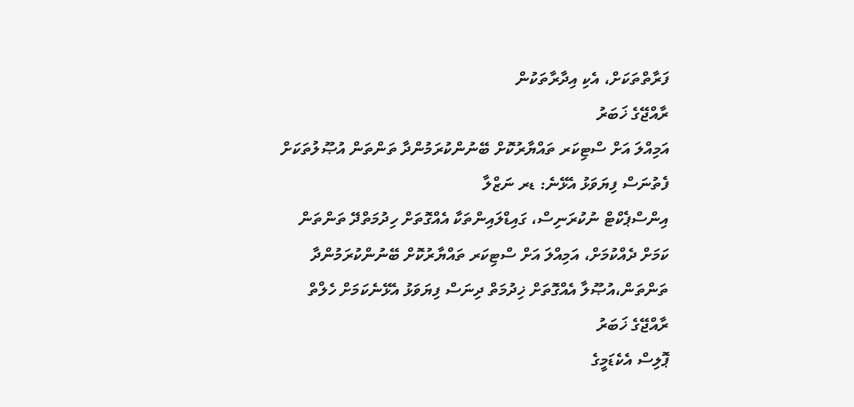ފަރާތްތަކަށް، އެކި އިދާރާތަކުން
ރާއްޖޭގެ ޚަބަރު
އަމިއްލަ އަށް ސްޓިކަރ ތައްޔާރުކޮށް ބޭނުންކުރަމުންދާ ތަންތަން އުޞޫލުތަކަށް ފެތުނަސް ފިޔަވަޅު އެޅޭނެ: ޑރ ނަޒްލާ
އިންސްޕެކްޓް ނުކުރަނިސް، ގައިޑްލައިންތަކާ އެއްގޮތަށް ހިދުމަތްދޭ ތަންތަން ކަމަށް ދެއްކުމަށް، އަމިއްލަ އަށް ސްޓިކަރ ތައްޔާރުކޮށް ބޭނުންކުރަމުންދާ ތަންތަން،އުޞޫލާ އެއްގޮތަށް ޚިދުމަތް ދިނަސް ފިޔަވަޅު އެޅޭނެކަމަށް ހެލްތް
ރާއްޖޭގެ ޚަބަރު
ޕޮލިސް އެކެޑަމީގެ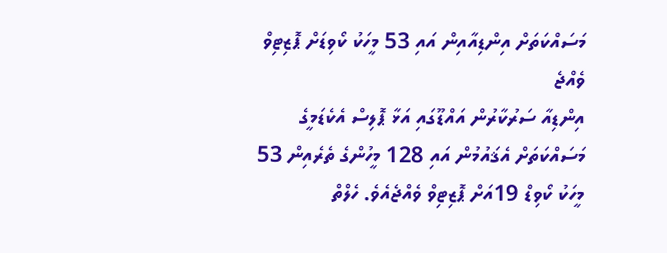މަސައްކަތަށް އިންޑިއާއިން އައި 53 މީހަކު ކޯވިޑަށް ޕޮޒިޓިވް ވެއްޖެ
އިންޑިއާ ސަރުކާރުން އައްޑޫގައި އަޅާ ޕޮލިސް އެކެޑަމީގެ މަސައްކަތަށް އެޤައުމުން އައި 128 މީހުންގެ ތެރެއިން 53 މީހަކު ކޯވިޑް 19އަށް ޕޮޒިޓިވް ވެއްޖެއެވެ. ހެލްތް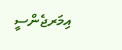އިމަރޖެންސީ